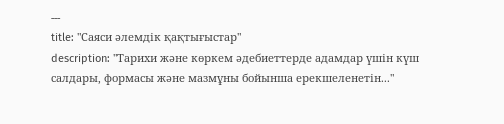---
title: "Саяси әлемдік қақтығыстар"
description: "Тарихи және көркем әдебиеттерде адамдар үшін күш салдары, формасы және мазмұны бойынша ерекшеленетін..."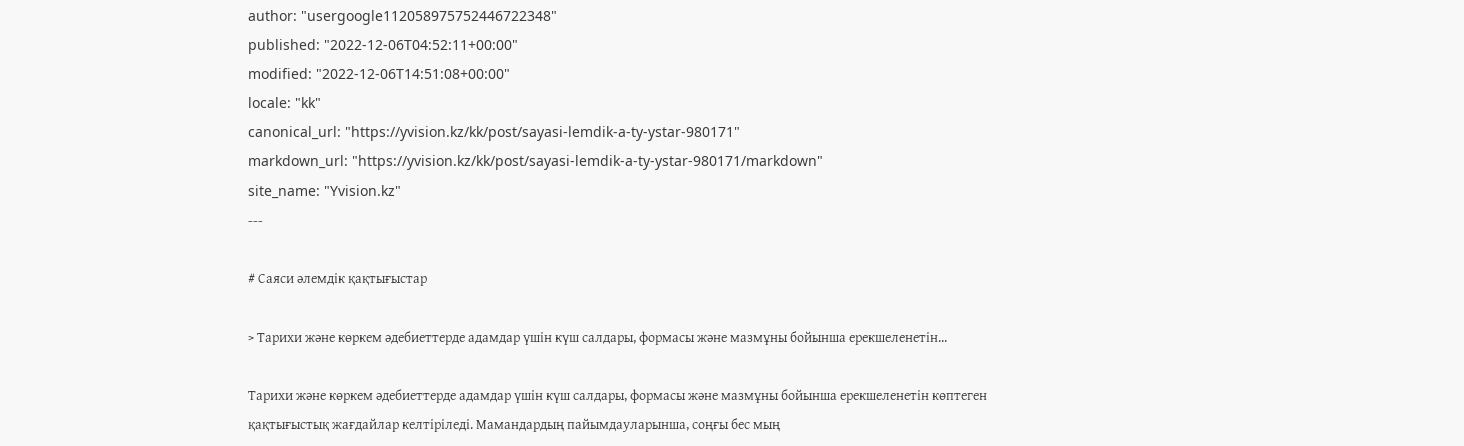author: "usergoogle112058975752446722348"
published: "2022-12-06T04:52:11+00:00"
modified: "2022-12-06T14:51:08+00:00"
locale: "kk"
canonical_url: "https://yvision.kz/kk/post/sayasi-lemdik-a-ty-ystar-980171"
markdown_url: "https://yvision.kz/kk/post/sayasi-lemdik-a-ty-ystar-980171/markdown"
site_name: "Yvision.kz"
---

# Саяси әлемдік қақтығыстар

> Тарихи және көркем әдебиеттерде адамдар үшін күш салдары, формасы және мазмұны бойынша ерекшеленетін...

Тарихи және көркем әдебиеттерде адамдар үшін күш салдары, формасы және мазмұны бойынша ерекшеленетін көптеген қақтығыстық жағдайлар келтіріледі. Мамандардың пайымдауларынша, соңғы бес мың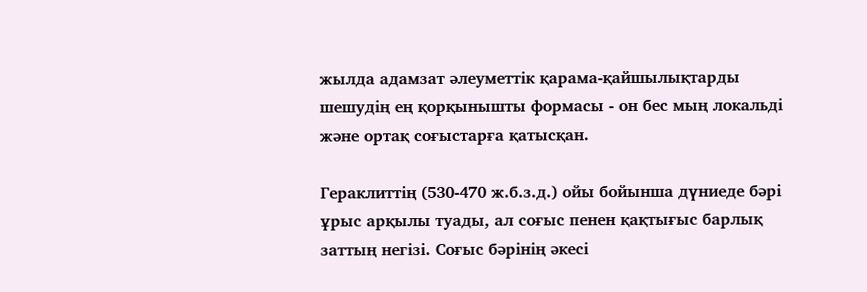жылда адамзат әлеуметтік қарама-қайшылықтарды шешудің ең қорқынышты формасы - он бес мың локальді және ортақ соғыстарға қатысқан.

Гераклиттің (530-470 ж.б.з.д.) ойы бойынша дүниеде бәрі ұрыс арқылы туады, ал соғыс пенен қақтығыс барлық заттың негізі. Соғыс бәрінің әкесі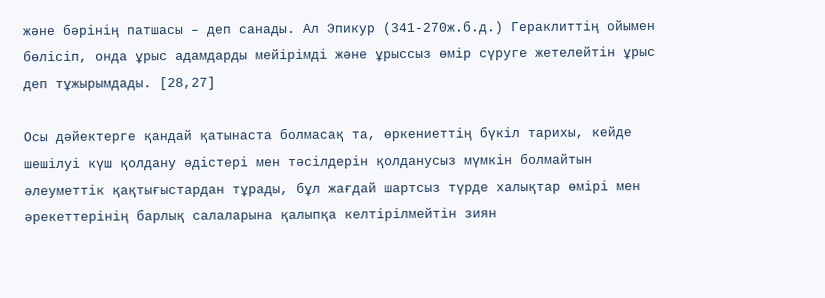және бәрінің патшасы – деп санады. Ал Эпикур (341-270ж.б.д.) Гераклиттің ойымен бөлісіп, онда ұрыс адамдарды мейірімді және ұрыссыз өмір сүруге жетелейтін ұрыс деп тұжырымдады. [28,27]

Осы дәйектерге қандай қатынаста болмасақ та, өркениеттің бүкіл тарихы, кейде шешілуі күш қолдану әдістері мен тәсілдерін қолданусыз мүмкін болмайтын әлеуметтік қақтығыстардан тұрады, бұл жағдай шартсыз түрде халықтар өмірі мен әрекеттерінің барлық салаларына қалыпқа келтірілмейтін зиян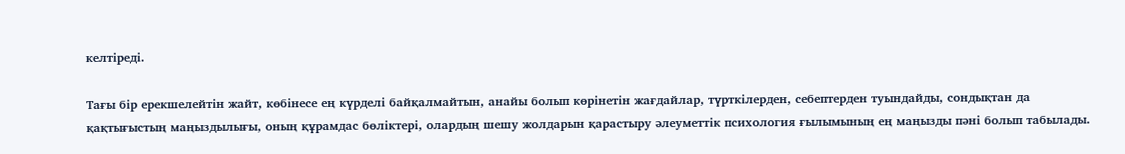келтіреді.

Тағы бір ерекшелейтін жайт, көбінесе ең күрделі байқалмайтын, анайы болып көрінетін жағдайлар, түрткілерден, себептерден туындайды, сондықтан да қақтығыстың маңыздылығы, оның құрамдас бөліктері, олардың шешу жолдарын қарастыру әлеуметтік психология ғылымының ең маңызды пәні болып табылады.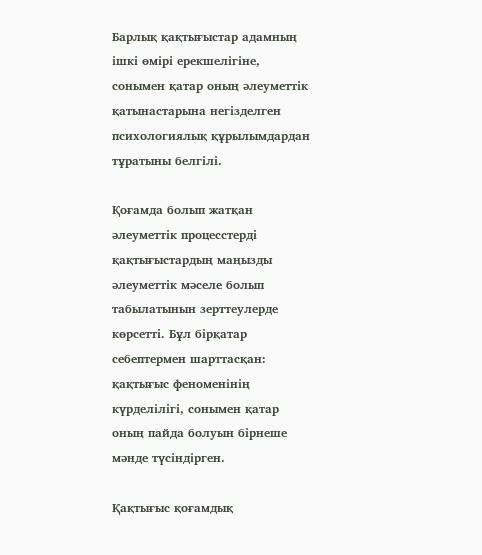Барлық қақтығыстар адамның ішкі өмірі ерекшелігіне, сонымен қатар оның әлеуметтік қатынастарына негізделген психологиялық құрылымдардан тұратыны белгілі.

Қоғамда болып жатқан әлеуметтік процесстерді қақтығыстардың маңызды әлеуметтік мәселе болып табылатынын зерттеулерде көрсетті. Бұл бірқатар себептермен шарттасқан: қақтығыс феноменінің күрделілігі, сонымен қатар оның пайда болуын бірнеше мәнде түсіндірген.

Қақтығыс қоғамдық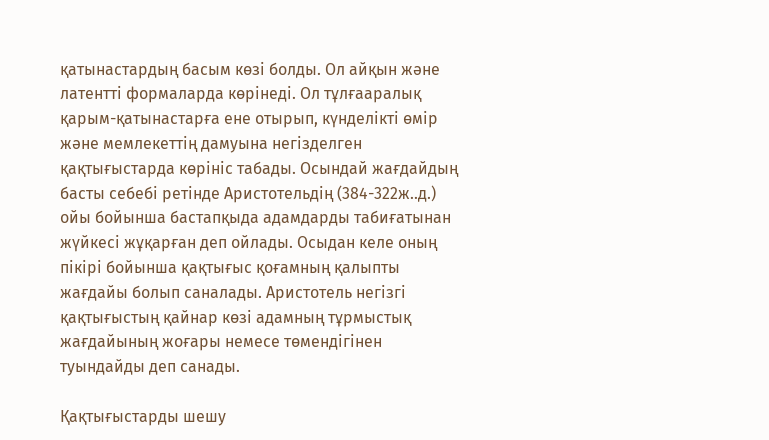қатынастардың басым көзі болды. Ол айқын және латентті формаларда көрінеді. Ол тұлғааралық қарым-қатынастарға ене отырып, күнделікті өмір және мемлекеттің дамуына негізделген қақтығыстарда көрініс табады. Осындай жағдайдың басты себебі ретінде Аристотельдің (384-322ж..д.) ойы бойынша бастапқыда адамдарды табиғатынан жүйкесі жұқарған деп ойлады. Осыдан келе оның пікірі бойынша қақтығыс қоғамның қалыпты жағдайы болып саналады. Аристотель негізгі қақтығыстың қайнар көзі адамның тұрмыстық жағдайының жоғары немесе төмендігінен туындайды деп санады.

Қақтығыстарды шешу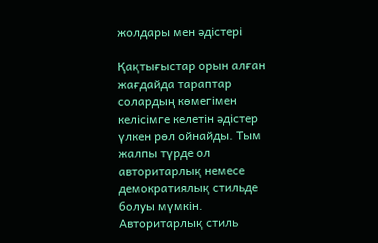жолдары мен әдістері

Қақтығыстар орын алған жағдайда тараптар солардың көмегімен келісімге келетін әдістер үлкен рөл ойнайды. Тым жалпы түрде ол авторитарлық немесе демократиялық стильде болуы мүмкін. Авторитарлық стиль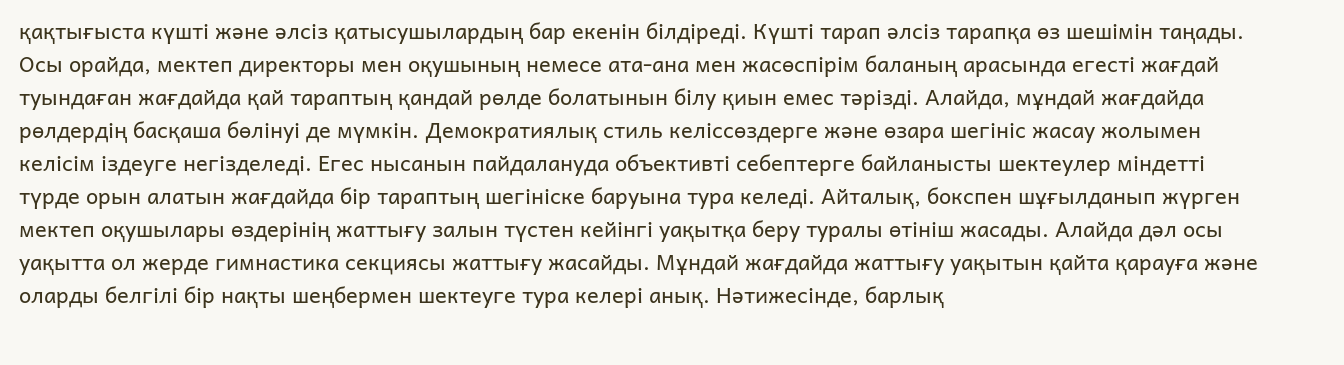қақтығыста күшті және әлсіз қатысушылардың бар екенін білдіреді. Күшті тарап әлсіз тарапқа өз шешімін таңады. Осы орайда, мектеп директоры мен оқушының немесе ата-ана мен жасөспірім баланың арасында егесті жағдай туындаған жағдайда қай тараптың қандай рөлде болатынын білу қиын емес тәрізді. Алайда, мұндай жағдайда рөлдердің басқаша бөлінуі де мүмкін. Демократиялық стиль келіссөздерге және өзара шегініс жасау жолымен келісім іздеуге негізделеді. Егес нысанын пайдалануда объективті себептерге байланысты шектеулер міндетті түрде орын алатын жағдайда бір тараптың шегініске баруына тура келеді. Айталық, бокспен шұғылданып жүрген мектеп оқушылары өздерінің жаттығу залын түстен кейінгі уақытқа беру туралы өтініш жасады. Алайда дәл осы уақытта ол жерде гимнастика секциясы жаттығу жасайды. Мұндай жағдайда жаттығу уақытын қайта қарауға және оларды белгілі бір нақты шеңбермен шектеуге тура келері анық. Нәтижесінде, барлық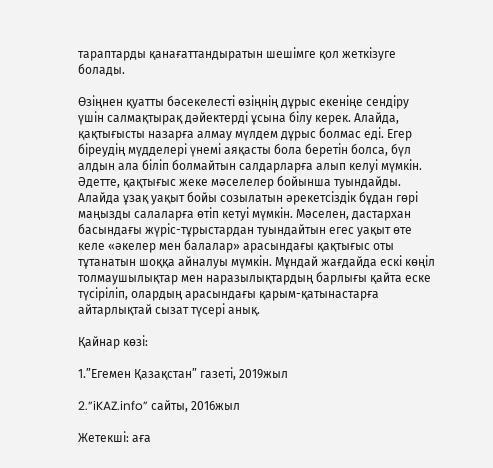тараптарды қанағаттандыратын шешімге қол жеткізуге болады.

Өзіңнен қуатты бәсекелесті өзіңнің дұрыс екеніңе сендіру үшін салмақтырақ дәйектерді ұсына білу керек. Алайда, қақтығысты назарға алмау мүлдем дұрыс болмас еді. Егер біреудің мүдделері үнемі аяқасты бола беретін болса, бүл алдын ала біліп болмайтын салдарларға алып келуі мүмкін. Әдетте, қақтығыс жеке мәселелер бойынша туындайды. Алайда ұзақ уақыт бойы созылатын әрекетсіздік бұдан гөрі маңызды салаларға өтіп кетуі мүмкін. Мәселен, дастархан басындағы жүріс-тұрыстардан туындайтын егес уақыт өте келе «әкелер мен балалар» арасындағы қақтығыс оты тұтанатын шоққа айналуы мүмкін. Мұндай жағдайда ескі көңіл толмаушылықтар мен наразылықтардың барлығы қайта еске түсіріліп, олардың арасындағы қарым-қатынастарға айтарлықтай сызат түсері анық.

Қайнар көзі:

1.”Егемен Қазақстан” газеті, 2019жыл

2.”iKAZ.info” сайты, 2016жыл

Жетекші: аға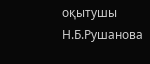оқытушы Н.Б.Рушанова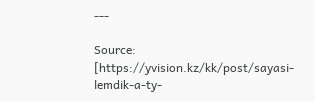---

Source: [https://yvision.kz/kk/post/sayasi-lemdik-a-ty-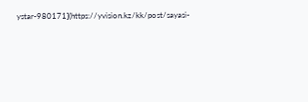ystar-980171](https://yvision.kz/kk/post/sayasi-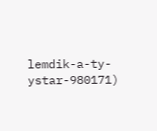lemdik-a-ty-ystar-980171)